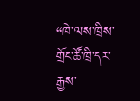“ཁེ་ལས་ཁྲིས་གྲོང་ཚོ་ཁྲི་དར་རྒྱས་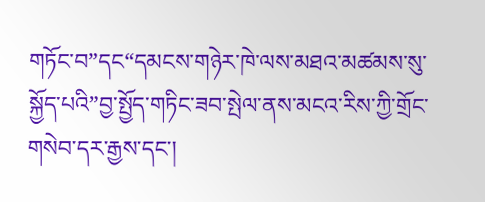གཏོང་བ”དང“དམངས་གཉེར་ཁེ་ལས་མཐའ་མཚམས་སུ་སྐྱོད་པའི”བྱ་སྤྱོད་གཏིང་ཟབ་སྤེལ་ནས་མངའ་རིས་ཀྱི་གྲོང་གསེབ་དར་རྒྱས་དང་།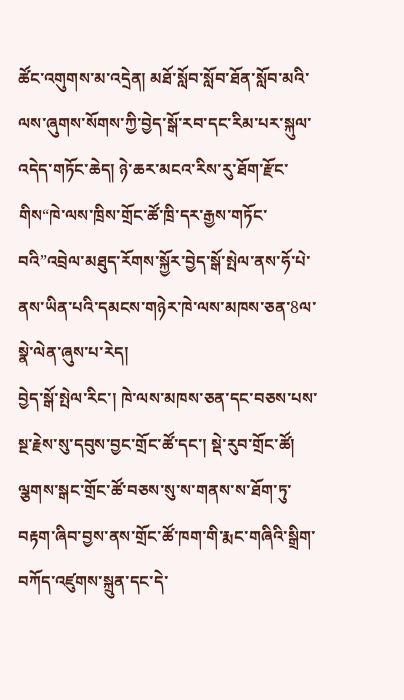ཚོང་འགུགས་མ་འདྲེན། མཐོ་སློབ་སློབ་ཐོན་སློབ་མའི་ལས་ཞུགས་སོགས་ཀྱི་བྱེད་སྒོ་རབ་དང་རིམ་པར་སྐུལ་འདེད་གཏོང་ཆེད། ཉེ་ཆར་མངའ་རིས་རུ་ཐོག་རྫོང་གིས“ཁེ་ལས་ཁྲིས་གྲོང་ཚོ་ཁྲི་དར་རྒྱས་གཏོང་བའི”འབྲེལ་མཐུད་རོགས་སྐྱོར་བྱེད་སྒོ་སྤེལ་ནས་ཧོ་པེ་ནས་ཡིན་པའི་དམངས་གཉེར་ཁེ་ལས་མཁས་ཅན་8ལ་སྣེ་ལེན་ཞུས་པ་རེད།
བྱེད་སྒོ་སྤེལ་རིང་། ཁེ་ལས་མཁས་ཅན་དང་བཅས་པས་སྔ་རྗེས་སུ་དབུས་བྱང་གྲོང་ཚོ་དང་། སྡེ་རུབ་གྲོང་ཚོ། ལྕགས་སྒང་གྲོང་ཚོ་བཅས་སུ་ས་གནས་ས་ཐོག་ཏུ་བརྟག་ཞིབ་བྱས་ནས་གྲོང་ཚོ་ཁག་གི་རྨང་གཞིའི་སྒྲིག་བཀོད་འཛུགས་སྐྲུན་དང་དེ་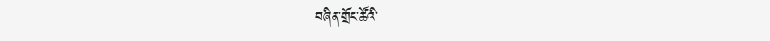བཞིན་གྲོང་ཚོའི་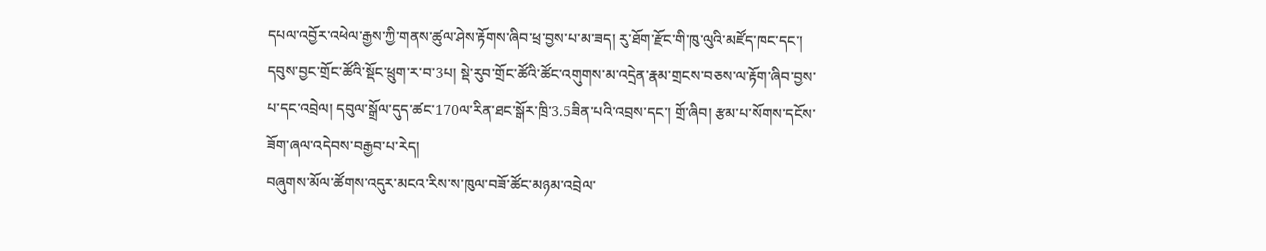དཔལ་འབྱོར་འཕེལ་རྒྱས་ཀྱི་གནས་ཚུལ་ཤེས་རྟོགས་ཞིབ་ཕྲ་བྱས་པ་མ་ཟད། རུ་ཐོག་རྫོང་གི་ཁུ་ལུའི་མཛོད་ཁང་དང་། དབུས་བྱང་གྲོང་ཚོའི་སྡོང་ཕྲུག་ར་བ་3པ། སྡེ་རུབ་གྲོང་ཚོའི་ཚོང་འགུགས་མ་འདྲེན་རྣམ་གྲངས་བཅས་ལ་རྟོག་ཞིབ་བྱས་པ་དང་འབྲེལ། དབུལ་སྒྲོལ་དུད་ཚང་170ལ་རིན་ཐང་སྒོར་ཁྲི་3.5ཟིན་པའི་འབྲས་དང་། གྲོ་ཞིབ། རྩམ་པ་སོགས་དངོས་ཟོག་ཞལ་འདེབས་བརྒྱབ་པ་རེད།
བཞུགས་མོལ་ཚོགས་འདུར་མངའ་རིས་ས་ཁུལ་བཟོ་ཚོང་མཉམ་འབྲེལ་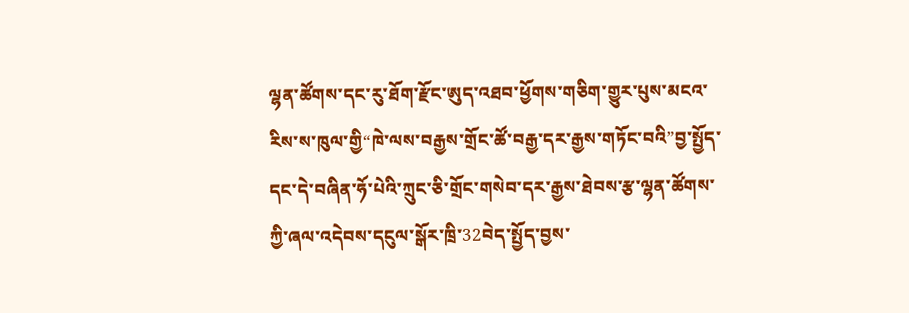ལྷན་ཚོགས་དང་རུ་ཐོག་རྫོང་ཨུད་འཐབ་ཕྱོགས་གཅིག་གྱུར་པུས་མངའ་རིས་ས་ཁུལ་གྱི“ཁེ་ལས་བརྒྱས་གྲོང་ཚོ་བརྒྱ་དར་རྒྱས་གཏོང་བའི”བྱ་སྤྱོད་དང་དེ་བཞིན་ཧོ་པེའི་ཀྲུང་ཅི་གྲོང་གསེབ་དར་རྒྱས་ཐེབས་རྩ་ལྷན་ཚོགས་ཀྱི་ཞལ་འདེབས་དངུལ་སྒོར་ཁྲི་32བེད་སྤྱོད་བྱས་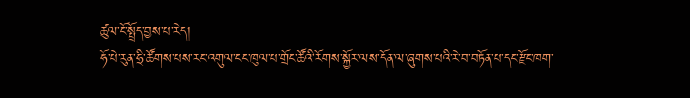ཚུལ་ངོ་སྤྲོད་བྱས་པ་རེད།
ཧོ་པེ་རུན་ཧྲི་ཚོགས་པས་རང་འགུལ་ངང་ཁུལ་པ་གྲོང་ཚོའི་རོགས་སྐྱོར་ལས་དོན་ལ་ཞུགས་པའི་རེ་བ་བཏོན་པ་དང་རྫོང་ཁག་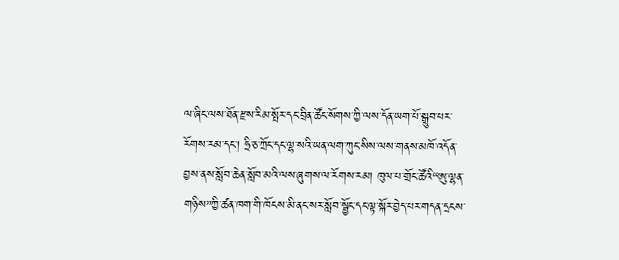ལ་ཞིང་ལས་ཐོན་རྫས་རིམ་སྤོར་དང་བྲིན་ཚོང་སོགས་ཀྱི་ལས་དོན་ཡག་པོ་སྒྲུབ་པར་རོགས་རམ་དང་། ཧྲི་ཅ་ཀྲོང་དང་ལྷ་སའི་ཡན་ལག་ཀུང་སིས་ལས་གནས་མཁོ་འདོན་བྱས་ནས་སློབ་ཆེན་སློབ་མའི་ལས་ཞུགས་ལ་རོགས་རམ། ཁུལ་པ་གྲོང་ཚོའི“ཨུ་ལྷན་གཉིས”ཀྱི་ཚན་ཁག་གི་ཁོངས་མི་ནང་སར་སློབ་སྦྱོང་དང་ལྟ་སྐོར་བྱེད་པར་གདན་དྲངས་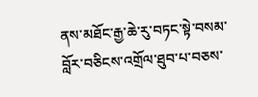ནས་མཐོང་རྒྱ་ཆེ་རུ་བཏང་སྟེ་བསམ་བློར་བཅིངས་འགྲོལ་ཐུབ་པ་བཅས་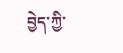བྱེད་ཀྱི་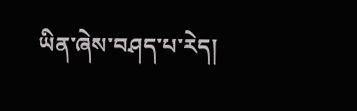ཡིན་ཞེས་བཤད་པ་རེད།